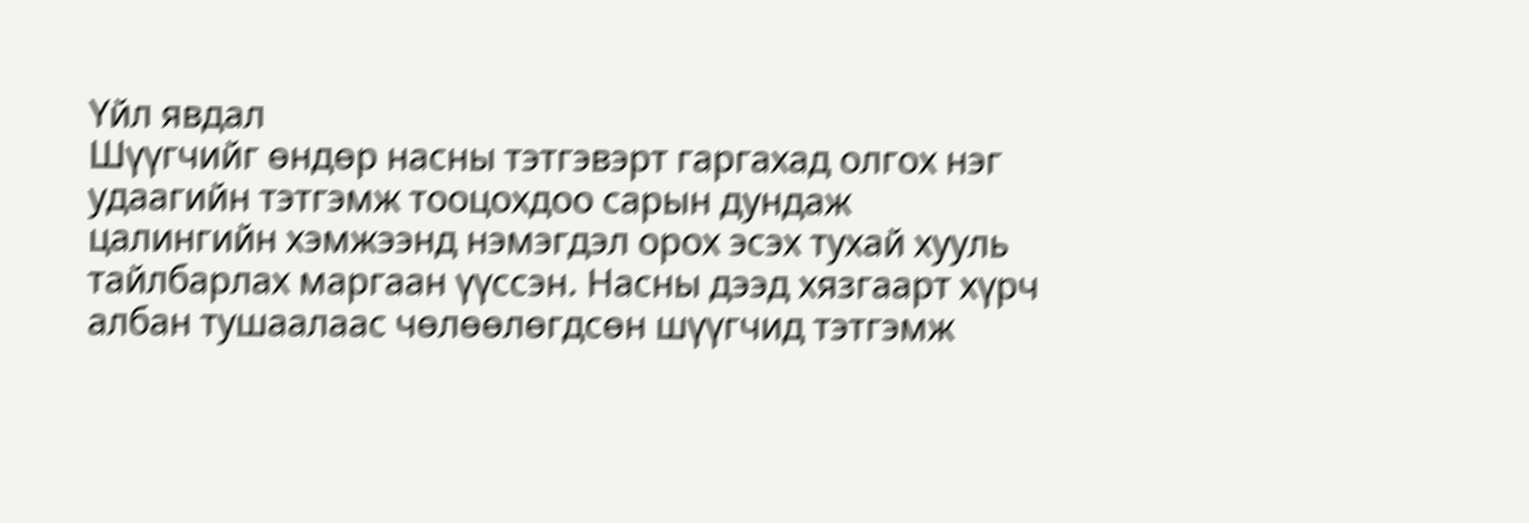Үйл явдал
Шүүгчийг өндөр насны тэтгэвэрт гаргахад олгох нэг удаагийн тэтгэмж тооцохдоо сарын дундаж цалингийн хэмжээнд нэмэгдэл орох эсэх тухай хууль тайлбарлах маргаан үүссэн. Насны дээд хязгаарт хүрч албан тушаалаас чөлөөлөгдсөн шүүгчид тэтгэмж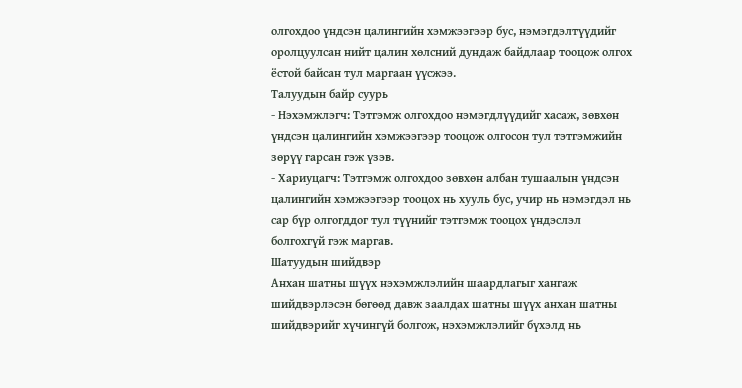олгохдоо үндсэн цалингийн хэмжээгээр бус, нэмэгдэлтүүдийг оролцуулсан нийт цалин хөлсний дундаж байдлаар тооцож олгох ёстой байсан тул маргаан үүсжээ.
Талуудын байр суурь
- Нэхэмжлэгч: Тэтгэмж олгохдоо нэмэгдлүүдийг хасаж, зөвхөн үндсэн цалингийн хэмжээгээр тооцож олгосон тул тэтгэмжийн зөрүү гарсан гэж үзэв.
- Хариуцагч: Тэтгэмж олгохдоо зөвхөн албан тушаалын үндсэн цалингийн хэмжээгээр тооцох нь хууль бус, учир нь нэмэгдэл нь сар бүр олгогддог тул түүнийг тэтгэмж тооцох үндэслэл болгохгүй гэж маргав.
Шатуудын шийдвэр
Анхан шатны шүүх нэхэмжлэлийн шаардлагыг хангаж шийдвэрлэсэн бөгөөд давж заалдах шатны шүүх анхан шатны шийдвэрийг хүчингүй болгож, нэхэмжлэлийг бүхэлд нь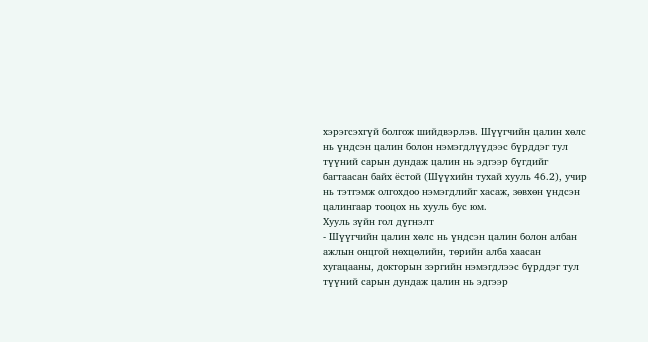хэрэгсэхгүй болгож шийдвэрлэв. Шүүгчийн цалин хөлс нь үндсэн цалин болон нэмэгдлүүдээс бүрддэг тул түүний сарын дундаж цалин нь эдгээр бүгдийг багтаасан байх ёстой (Шүүхийн тухай хууль 46.2), учир нь тэтгэмж олгохдоо нэмэгдлийг хасаж, зөвхөн үндсэн цалингаар тооцох нь хууль бус юм.
Хууль зүйн гол дүгнэлт
- Шүүгчийн цалин хөлс нь үндсэн цалин болон албан ажлын онцгой нөхцөлийн, төрийн алба хаасан хугацааны, докторын зэргийн нэмэгдлээс бүрддэг тул түүний сарын дундаж цалин нь эдгээр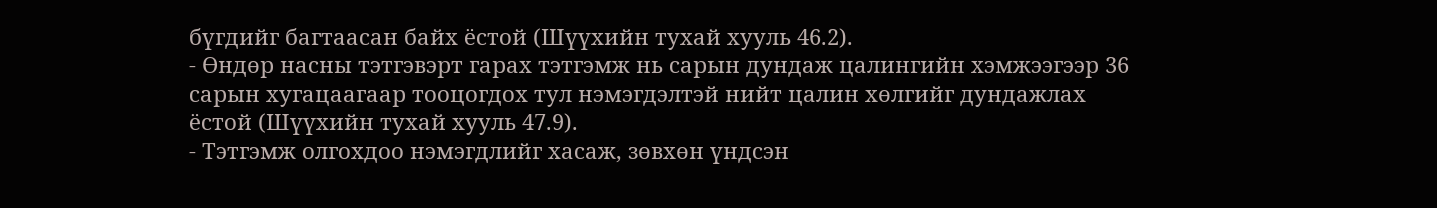бүгдийг багтаасан байх ёстой (Шүүхийн тухай хууль 46.2).
- Өндөр насны тэтгэвэрт гарах тэтгэмж нь сарын дундаж цалингийн хэмжээгээр 36 сарын хугацаагаар тооцогдох тул нэмэгдэлтэй нийт цалин хөлгийг дундажлах ёстой (Шүүхийн тухай хууль 47.9).
- Тэтгэмж олгохдоо нэмэгдлийг хасаж, зөвхөн үндсэн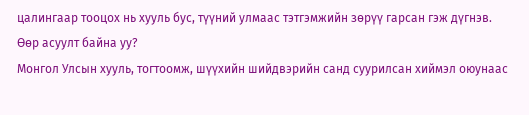цалингаар тооцох нь хууль бус, түүний улмаас тэтгэмжийн зөрүү гарсан гэж дүгнэв.
Өөр асуулт байна уу?
Монгол Улсын хууль, тогтоомж, шүүхийн шийдвэрийн санд суурилсан хиймэл оюунаас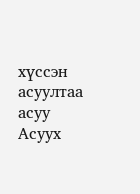хүссэн асуултаа асуу
Асуух